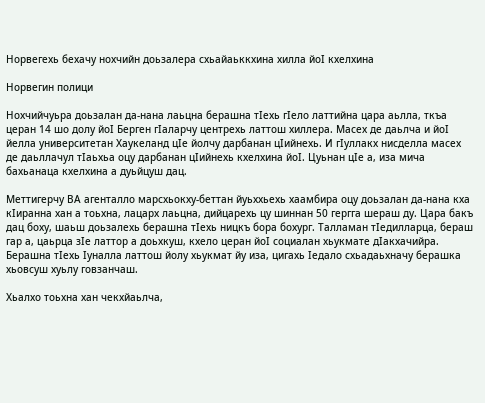Норвегехь бехачу нохчийн доьзалера схьайаьккхина хилла йоI кхелхина

Норвегин полици

Нохчийчуьра доьзалан да-нана лаьцна берашна тIехь гIело латтийна цара аьлла, ткъа церан 14 шо долу йоI Берген гIаларчу центрехь латтош хиллера. Масех де даьлча и йоI йелла университетан Хаукеланд цIе йолчу дарбанан цIийнехь. И гIуллакх нисделла масех де даьллачул тIаьхьа оцу дарбанан цIийнехь кхелхина йоI. Цуьнан цIе а, иза мича бахьанаца кхелхина а дуьйцуш дац.

Меттигерчу ВА агенталло марсхьокху-беттан йуьххьехь хаамбира оцу доьзалан да-нана кха кIиранна хан а тоьхна, лацарх лаьцна, дийцарехь цу шиннан 50 гергга шераш ду. Цара бакъ дац боху, шаьш доьзалехь берашна тIехь ницкъ бора бохург. Талламан тIедилларца, бераш гар а, цаьрца зIе латтор а доьхкуш, кхело церан йоI социалан хьукмате дIакхачийра. Берашна тIехь Iуналла латтош йолу хьукмат йу иза, цигахь Iедало схьадаьхначу берашка хьовсуш хуьлу говзанчаш.

Хьалхо тоьхна хан чекхйаьлча,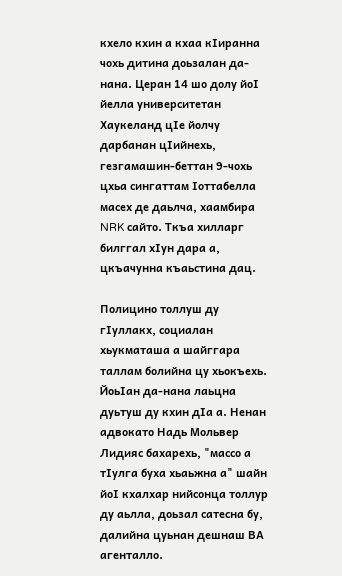кхело кхин а кхаа кIиранна чохь дитина доьзалан да-нана. Церан 14 шо долу йоI йелла университетан Хаукеланд цIе йолчу дарбанан цIийнехь, гезгамашин-беттан 9-чохь цхьа сингаттам Iоттабелла масех де даьлча, хаамбира NRK сайто. Ткъа хилларг билггал хIун дара а, цкъачунна къаьстина дац.

Полицино толлуш ду гIуллакх, социалан хьукматаша а шайггара таллам болийна цу хьокъехь. ЙоьIан да-нана лаьцна дуьтуш ду кхин дIа а. Ненан адвокато Надь Мольвер Лидияс бахарехь, "массо а тIулга буха хьаьжна а" шайн йоI кхалхар нийсонца толлур ду аьлла, доьзал сатесна бу, далийна цуьнан дешнаш ВА агенталло.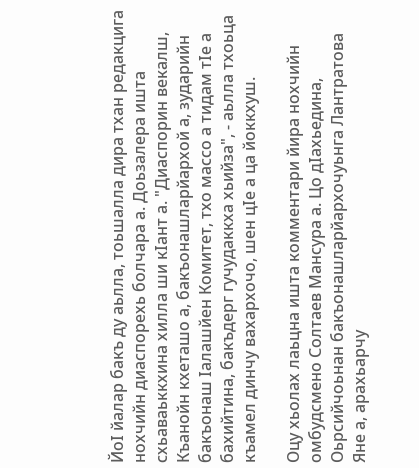ЙоI йалар бакъ ду аьлла, тоьшалла дира тхан редакцига нохчийн диаспорехь болчара а. Доьзалера ишта схьаваьккхина хилла ши кIант а. "Диаспорин векалш, Къанойн кхеташо а, бакъонашларйархой а, зударийн бакъонаш Iалашйен Комитет, тхо массо а тидам тIе а бахийтина, бакъдерг гучудаккха хьийза", - аьлла тхоьца къамел динчу вахархочо, шен цIе а ца йоккхуш.

Оцу хьолах лаьцна ишта комментари йира нохчийн омбудсмено Солтаев Мансура а. Цо дIахьедина, Оьрсийчоьнан бакъонашларйархочуьнга Лантратова Яне а, арахьарчу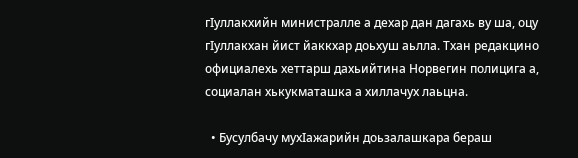гIуллакхийн министралле а дехар дан дагахь ву ша, оцу гIуллакхан йист йаккхар доьхуш аьлла. Тхан редакцино официалехь хеттарш дахьийтина Норвегин полицига а, социалан хькукматашка а хиллачух лаьцна.

  • Бусулбачу мухIажарийн доьзалашкара бераш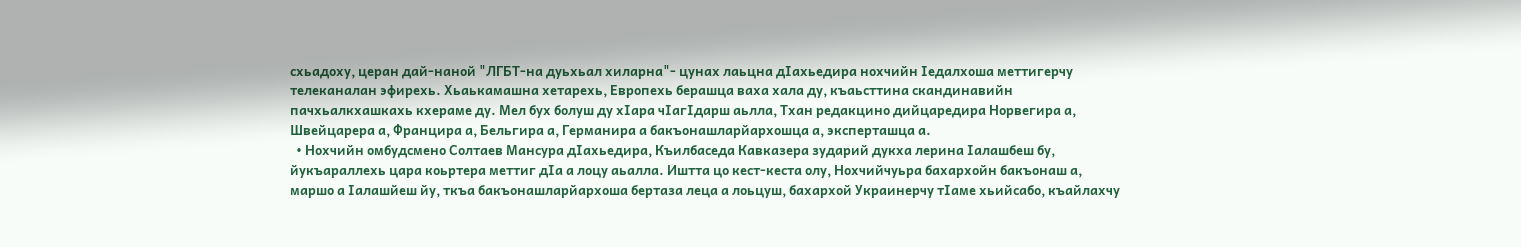схьадоху, церан дай-наной "ЛГБТ-на дуьхьал хиларна"- цунах лаьцна дIахьедира нохчийн Iедалхоша меттигерчу телеканалан эфирехь. Хьаькамашна хетарехь, Европехь берашца ваха хала ду, къаьсттина скандинавийн пачхьалкхашкахь кхераме ду. Мел бух болуш ду хIара чIагIдарш аьлла, Тхан редакцино дийцаредира Норвегира а, Швейцарера а, Францира а, Бельгира а, Германира а бакъонашларйархошца а, эксперташца а.
  • Нохчийн омбудсмено Солтаев Мансура дIахьедира, Къилбаседа Кавказера зударий дукха лерина Iалашбеш бу, йукъараллехь цара коьртера меттиг дIа а лоцу аьалла. Иштта цо кест-кеста олу, Нохчийчуьра бахархойн бакъонаш а, маршо а Iалашйеш йу, ткъа бакъонашларйархоша бертаза леца а лоьцуш, бахархой Украинерчу тIаме хьийсабо, къайлахчу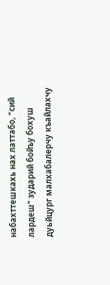набахттешкахь нах латтабо, "сий лардеш" зударий бойъу бохуш дуьйцург малхабалерчу къайлахчу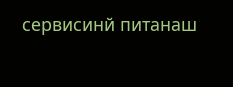сервисинй питанаш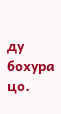ду бохура цо.